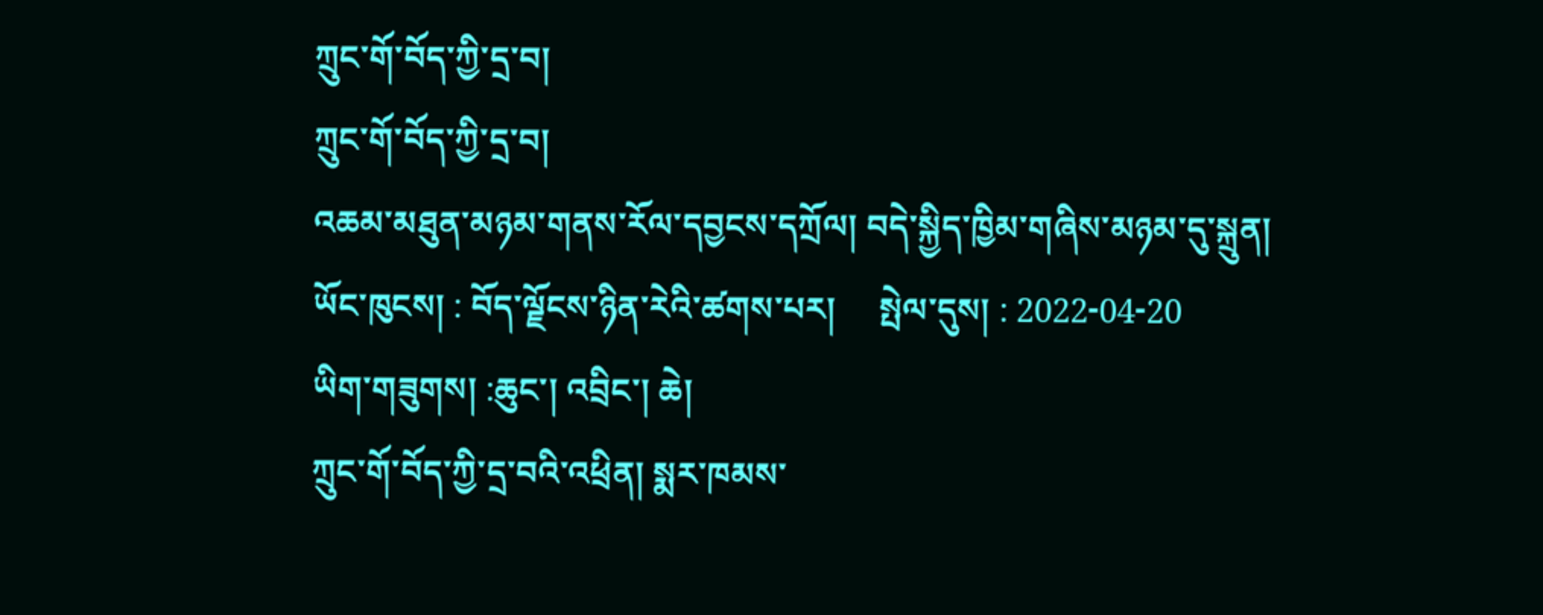ཀྲུང་གོ་བོད་ཀྱི་དྲ་བ།
ཀྲུང་གོ་བོད་ཀྱི་དྲ་བ།
འཆམ་མཐུན་མཉམ་གནས་རོལ་དབྱངས་དཀྲོལ། བདེ་སྐྱིད་ཁྱིམ་གཞིས་མཉམ་དུ་སྐྲུན།
ཡོང་ཁུངས། : བོད་ལྗོངས་ཉིན་རེའི་ཚགས་པར།     སྤེལ་དུས། : 2022-04-20
ཡིག་གཟུགས། :ཆུང་། འབྲིང་། ཆེ།
ཀྲུང་གོ་བོད་ཀྱི་དྲ་བའི་འཕྲིན། སྨར་ཁམས་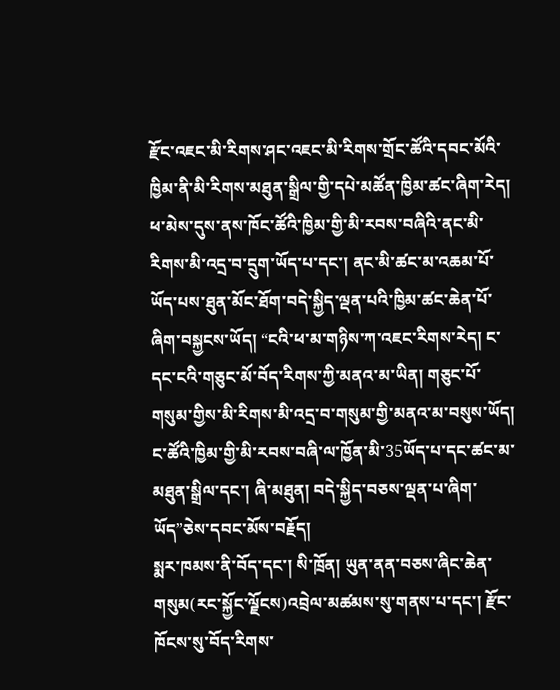རྫོང་འཇང་མི་རིགས་ཤང་འཇང་མི་རིགས་གྲོང་ཚོའི་དབང་མོའི་ཁྱིམ་ནི་མི་རིགས་མཐུན་སྒྲིལ་གྱི་དཔེ་མཚོན་ཁྱིམ་ཚང་ཞིག་རེད། ཕ་མེས་དུས་ནས་ཁོང་ཚོའི་ཁྱིམ་གྱི་མི་རབས་བཞིའི་ནང་མི་རིགས་མི་འདྲ་བ་དྲུག་ཡོད་པ་དང་། ནང་མི་ཚང་མ་འཆམ་པོ་ཡོད་པས་ཐུན་མོང་ཐོག་བདེ་སྐྱིད་ལྡན་པའི་ཁྱིམ་ཚང་ཆེན་པོ་ཞིག་བསྐྱངས་ཡོད། “ངའི་ཕ་མ་གཉིས་ཀ་འཇང་རིགས་རེད། ང་དང་ངའི་གཅུང་མོ་བོད་རིགས་ཀྱི་མནའ་མ་ཡིན། གཅུང་པོ་གསུམ་གྱིས་མི་རིགས་མི་འདྲ་བ་གསུམ་གྱི་མནའ་མ་བསུས་ཡོད། ང་ཚོའི་ཁྱིམ་གྱི་མི་རབས་བཞི་ལ་ཁྱོན་མི་35ཡོད་པ་དང་ཚང་མ་མཐུན་སྒྲིལ་དང་། ཞི་མཐུན། བདེ་སྐྱིད་བཅས་ལྡན་པ་ཞིག་ཡོད”ཅེས་དབང་མོས་བརྗོད།
སྨར་ཁམས་ནི་བོད་དང་། སི་ཁྲོན། ཡུན་ནན་བཅས་ཞིང་ཆེན་གསུམ(རང་སྐྱོང་ལྗོངས)འབྲེལ་མཚམས་སུ་གནས་པ་དང་། རྫོང་ཁོངས་སུ་བོད་རིགས་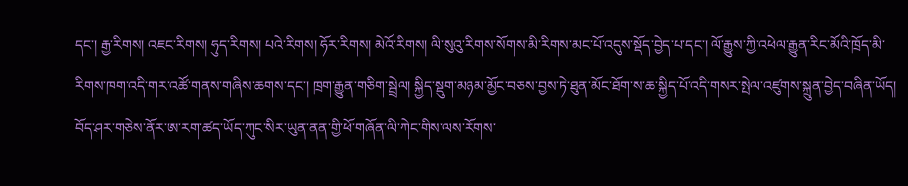དང་། རྒྱ་རིགས། འཇང་རིགས། ཧུད་རིགས། པའེ་རིགས། ཧོར་རིགས། མེའོ་རིགས། ལི་སུའུ་རིགས་སོགས་མི་རིགས་མང་པོ་འདུས་སྡོད་བྱེད་པ་དང་། ལོ་རྒྱུས་ཀྱི་འཕེལ་རྒྱུན་རིང་མོའི་ཁྲོད་མི་རིགས་ཁག་འདི་གར་འཚོ་གནས་གཞིས་ཆགས་དང་། ཁྲག་རྒྱུན་གཅིག་སྦྲེལ། སྐྱིད་སྡུག་མཉམ་མྱོང་བཅས་བྱས་ཏེ་ཐུན་མོང་ཐོག་ས་ཆ་སྐྱིད་པོ་འདི་གསར་སྤེལ་འཛུགས་སྐྲུན་བྱེད་བཞིན་ཡོད།
བོད་ཤར་གཅེས་ནོར་ཨ་རག་ཚད་ཡོད་ཀུང་སིར་ཡུན་ནན་གྱི་ཕོ་གཞོན་ལི་ཀེང་གིས་ལས་རོགས་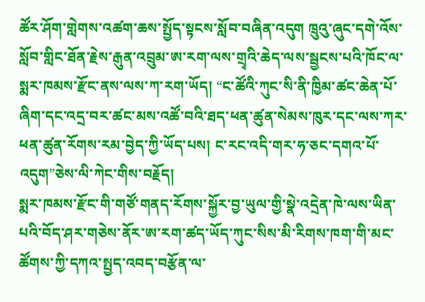ཚོར་ཤོག་གླེགས་འཚག་ཆས་སྤྱོད་སྟངས་སློབ་བཞིན་འདུག ཁྲུའུ་ཞུང་དགེ་འོས་སློབ་གླིང་ཐོན་རྗེས་རྒུན་འབྲུམ་ཨ་རག་ལས་གྲྭའི་ཆེད་ལས་སྦྱངས་པའི་ཁོང་ལ་སྨར་ཁམས་རྫོང་ནས་ལས་ཀ་རག་ཡོད། “ང་ཚོའི་ཀུང་སི་ནི་ཁྱིམ་ཚང་ཆེན་པོ་ཞིག་དང་འདྲ་བར་ཚང་མས་འཚོ་བའི་ཐད་ཕན་ཚུན་སེམས་ཁུར་དང་ལས་ཀར་ཕན་ཚུན་རོགས་རམ་བྱེད་ཀྱི་ཡོད་པས། ང་རང་འདི་གར་ཧ་ཅང་དགའ་པོ་འདུག”ཅེས་ལི་ཀེང་གིས་བརྗོད།
སྨར་ཁམས་རྫོང་གི་གཙོ་གནད་རོགས་སྐྱོར་བྱ་ཡུལ་གྱི་སྣེ་འདྲེན་ཁེ་ལས་ཡིན་པའི་བོད་ཤར་གཅེས་ནོར་ཨ་རག་ཚད་ཡོད་ཀུང་སིས་མི་རིགས་ཁག་གི་མང་ཚོགས་ཀྱི་དཀའ་སྤྱད་འབད་བརྩོན་ལ་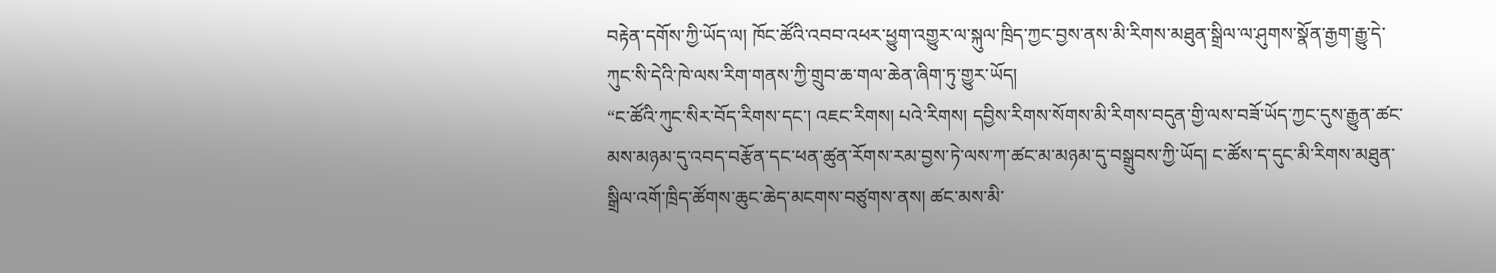བརྟེན་དགོས་ཀྱི་ཡོད་ལ། ཁོང་ཚོའི་འབབ་འཕར་ཕྱུག་འགྱུར་ལ་སྐུལ་ཁྲིད་ཀྱང་བྱས་ནས་མི་རིགས་མཐུན་སྒྲིལ་ལ་ཤུགས་སྣོན་རྒྱག་རྒྱུ་དེ་ཀུང་སི་དེའི་ཁེ་ལས་རིག་གནས་ཀྱི་གྲུབ་ཆ་གལ་ཆེན་ཞིག་ཏུ་གྱུར་ཡོད།
“ང་ཚོའི་ཀུང་སིར་བོད་རིགས་དང་། འཇང་རིགས། པའེ་རིགས། དབྱིས་རིགས་སོགས་མི་རིགས་བདུན་གྱི་ལས་བཟོ་ཡོད་ཀྱང་དུས་རྒྱུན་ཚང་མས་མཉམ་དུ་འབད་བརྩོན་དང་ཕན་ཚུན་རོགས་རམ་བྱས་ཏེ་ལས་ཀ་ཚང་མ་མཉམ་དུ་བསྒྲུབས་ཀྱི་ཡོད། ང་ཚོས་ད་དུང་མི་རིགས་མཐུན་སྒྲིལ་འགོ་ཁྲིད་ཚོགས་ཆུང་ཆེད་མངགས་བཙུགས་ནས། ཚང་མས་མི་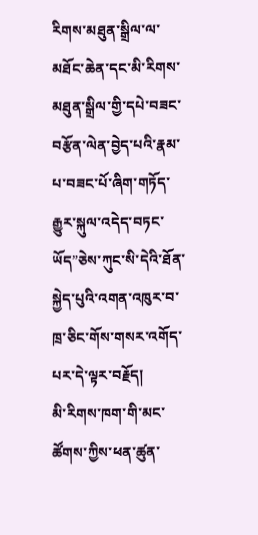རིགས་མཐུན་སྒྲིལ་ལ་མཐོང་ཆེན་དང་མི་རིགས་མཐུན་སྒྲིལ་གྱི་དཔེ་བཟང་བརྩོན་ལེན་བྱེད་པའི་རྣམ་པ་བཟང་པོ་ཞིག་གཏོད་རྒྱུར་སྐུལ་འདེད་བཏང་ཡོད”ཅེས་ཀུང་སི་དེའི་ཐོན་སྐྱེད་པུའི་འགན་འཁུར་བ་ཁྲ་ཅིང་གོས་གསར་འགོད་པར་དེ་ལྟར་བརྗོད།
མི་རིགས་ཁག་གི་མང་ཚོགས་ཀྱིས་ཕན་ཚུན་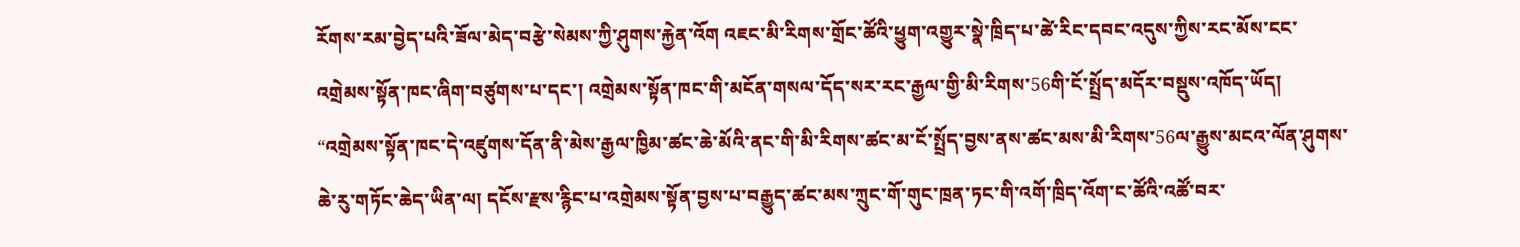རོགས་རམ་བྱེད་པའི་ཟོལ་མེད་བརྩེ་སེམས་ཀྱི་ཤུགས་རྐྱེན་འོག འཇང་མི་རིགས་གྲོང་ཚོའི་ཕྱུག་འགྱུར་སྣེ་ཁྲིད་པ་ཚེ་རིང་དབང་འདུས་ཀྱིས་རང་མོས་ངང་འགྲེམས་སྟོན་ཁང་ཞིག་བཙུགས་པ་དང་། འགྲེམས་སྟོན་ཁང་གི་མངོན་གསལ་དོད་སར་རང་རྒྱལ་གྱི་མི་རིགས་56གི་ངོ་སྤྲོད་མདོར་བསྡུས་འཁོད་ཡོད།
“འགྲེམས་སྟོན་ཁང་དེ་འཛུགས་དོན་ནི་མེས་རྒྱལ་ཁྱིམ་ཚང་ཆེ་མོའི་ནང་གི་མི་རིགས་ཚང་མ་ངོ་སྤྲོད་བྱས་ནས་ཚང་མས་མི་རིགས་56ལ་རྒྱུས་མངའ་ལོན་ཤུགས་ཆེ་རུ་གཏོང་ཆེད་ཡིན་ལ། དངོས་རྫས་རྙིང་པ་འགྲེམས་སྟོན་བྱས་པ་བརྒྱུད་ཚང་མས་ཀྲུང་གོ་གུང་ཁྲན་ཏང་གི་འགོ་ཁྲིད་འོག་ང་ཚོའི་འཚོ་བར་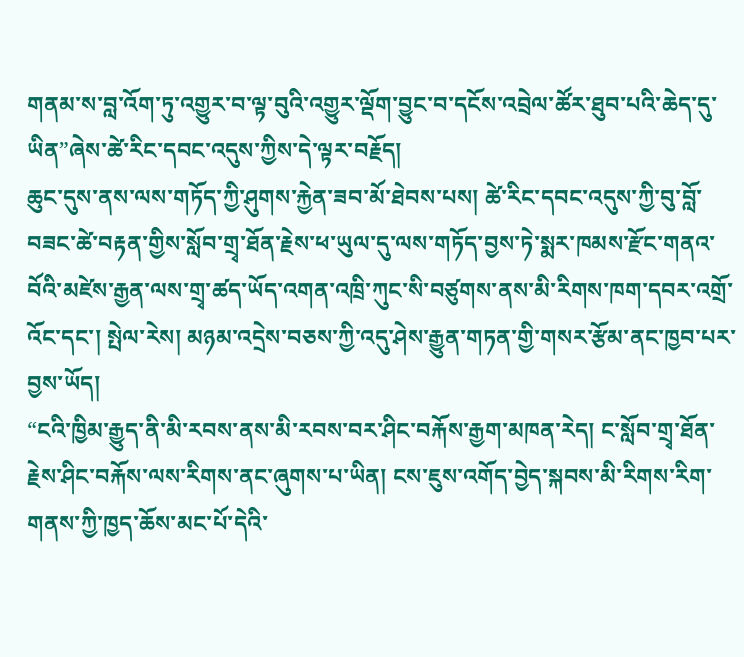གནམ་ས་བླ་འོག་ཏུ་འགྱུར་བ་ལྟ་བུའི་འགྱུར་ལྡོག་བྱུང་བ་དངོས་འབྲེལ་ཚོར་ཐུབ་པའི་ཆེད་དུ་ཡིན”ཞེས་ཚེ་རིང་དབང་འདུས་ཀྱིས་དེ་ལྟར་བརྗོད།
ཆུང་དུས་ནས་ལས་གཏོད་ཀྱི་ཤུགས་རྐྱེན་ཟབ་མོ་ཐེབས་པས། ཚེ་རིང་དབང་འདུས་ཀྱི་བུ་བློ་བཟང་ཚེ་བརྟན་གྱིས་སློབ་གྲྭ་ཐོན་རྗེས་ཕ་ཡུལ་དུ་ལས་གཏོད་བྱས་ཏེ་སྨར་ཁམས་རྫོང་གནའ་བོའི་མཛེས་རྒྱན་ལས་གྲྭ་ཚད་ཡོད་འགན་འཁྲི་ཀུང་སི་བཙུགས་ནས་མི་རིགས་ཁག་དབར་འགྲོ་འོང་དང་། སྤེལ་རེས། མཉམ་འདྲེས་བཅས་ཀྱི་འདུ་ཤེས་རྒྱུན་གཏན་གྱི་གསར་རྩོམ་ནང་ཁྱབ་པར་བྱས་ཡོད།
“ངའི་ཁྱིམ་རྒྱུད་ནི་མི་རབས་ནས་མི་རབས་བར་ཤིང་བརྐོས་རྒྱག་མཁན་རེད། ང་སློབ་གྲྭ་ཐོན་རྗེས་ཤིང་བརྐོས་ལས་རིགས་ནང་ཞུགས་པ་ཡིན། ངས་ཇུས་འགོད་བྱེད་སྐབས་མི་རིགས་རིག་གནས་ཀྱི་ཁྱད་ཆོས་མང་པོ་དེའི་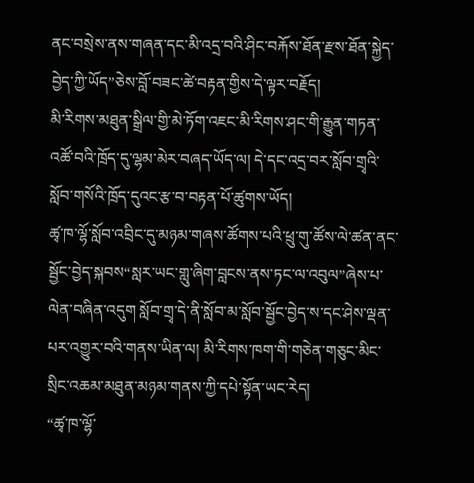ནང་བསྲེས་ནས་གཞན་དང་མི་འདྲ་བའི་ཤིང་བརྐོས་ཐོན་རྫས་ཐོན་སྐྱེད་བྱེད་ཀྱི་ཡོད”ཅེས་བློ་བཟང་ཚེ་བརྟན་གྱིས་དེ་ལྟར་བརྗོད།
མི་རིགས་མཐུན་སྒྲིལ་གྱི་མེ་ཏོག་འཇང་མི་རིགས་ཤང་གི་རྒྱུན་གཏན་འཚོ་བའི་ཁྲོད་དུ་ལྷམ་མེར་བཞད་ཡོད་ལ། དེ་དང་འདྲ་བར་སློབ་གྲྭའི་སློབ་གསོའི་ཁྲོད་དུའང་རྩ་བ་བརྟན་པོ་ཚུགས་ཡོད།
ཚྭ་ཁ་ལྷོ་སློབ་འབྲིང་དུ་མཉམ་གཞས་ཚོགས་པའི་ཕྲུ་གུ་ཚོས་ལེ་ཚན་ནང་སྦྱོང་བྱེད་སྐབས“སླར་ཡང་གླུ་ཞིག་བླངས་ནས་ཏང་ལ་འབུལ”ཞེས་པ་ལེན་བཞིན་འདུག སློབ་གྲྭ་དེ་ནི་སློབ་མ་སློབ་སྦྱོང་བྱེད་ས་དང་ཤེས་ལྡན་པར་འགྱུར་བའི་གནས་ཡིན་ལ། མི་རིགས་ཁག་གི་གཅེན་གཅུང་མིང་སྲིང་འཆམ་མཐུན་མཉམ་གནས་ཀྱི་དཔེ་སྟོན་ཡང་རེད།
“ཚྭ་ཁ་ལྷོ་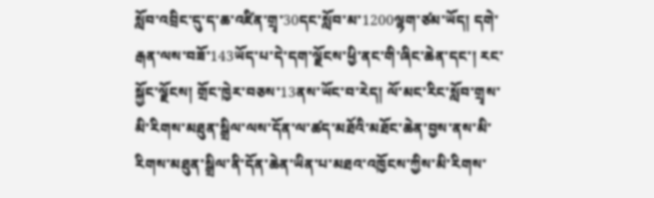སློབ་འབྲིང་དུ་ད་ཆ་འཛིན་གྲྭ་30དང་སློབ་མ་1200ལྷག་ཙམ་ཡོད། དགེ་རྒན་ལས་བཟོ་143ཡོད་པ་དེ་དག་ལྗོངས་ཕྱི་ནང་གི་ཞིང་ཆེན་དང་། རང་སྐྱོང་ལྗོངས། གྲོང་ཁྱེར་བཅས་13ནས་ཡོང་བ་རེད། ལོ་མང་རིང་སློབ་གྲྭས་མི་རིགས་མཐུན་སྒྲིལ་ལས་དོན་ལ་ཚད་མཐོའི་མཐོང་ཆེན་བྱས་ནས་མི་རིགས་མཐུན་སྒྲིལ་ནི་དོན་ཆེན་ཡིན་པ་མཐའ་འཁྱོངས་ཀྱིས་མི་རིགས་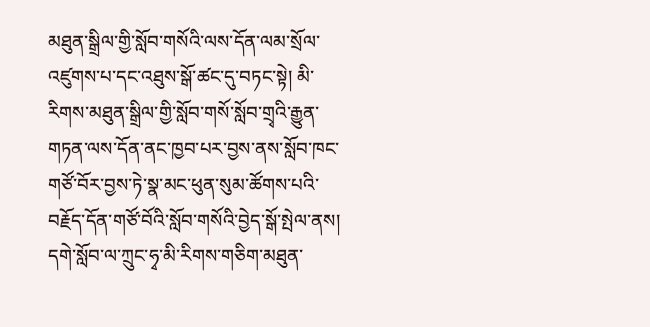མཐུན་སྒྲིལ་གྱི་སློབ་གསོའི་ལས་དོན་ལམ་སྲོལ་འཛུགས་པ་དང་འཐུས་སྒོ་ཚང་དུ་བཏང་སྟེ། མི་རིགས་མཐུན་སྒྲིལ་གྱི་སློབ་གསོ་སློབ་གྲྭའི་རྒྱུན་གཏན་ལས་དོན་ནང་ཁྱབ་པར་བྱས་ནས་སློབ་ཁང་གཙོ་བོར་བྱས་ཏེ་སྣ་མང་ཕུན་སུམ་ཚོགས་པའི་བརྗོད་དོན་གཙོ་བོའི་སློབ་གསོའི་བྱེད་སྒོ་སྤེལ་ནས། དགེ་སློབ་ལ་ཀྲུང་ཧྭ་མི་རིགས་གཅིག་མཐུན་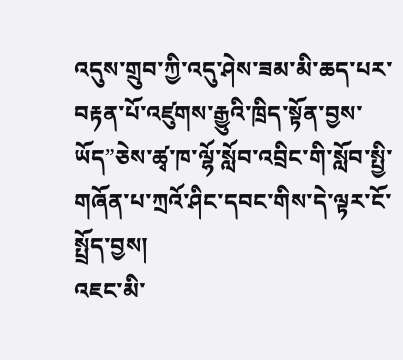འདུས་གྲུབ་ཀྱི་འདུ་ཤེས་ཟམ་མི་ཆད་པར་བརྟན་པོ་འཛུགས་རྒྱུའི་ཁྲིད་སྟོན་བྱས་ཡོད”ཅེས་ཚྭ་ཁ་ལྷོ་སློབ་འབྲིང་གི་སློབ་སྤྱི་གཞོན་པ་ཀྲའོ་ཤིང་དབང་གིས་དེ་ལྟར་ངོ་སྤྲོད་བྱས།
འཇང་མི་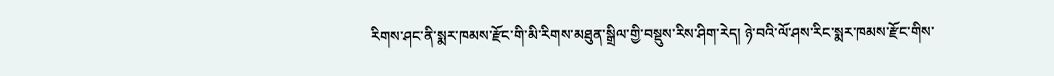རིགས་ཤང་ནི་སྨར་ཁམས་རྫོང་གི་མི་རིགས་མཐུན་སྒྲིལ་གྱི་བསྡུས་རིས་ཤིག་རེད། ཉེ་བའི་ལོ་ཤས་རིང་སྨར་ཁམས་རྫོང་གིས་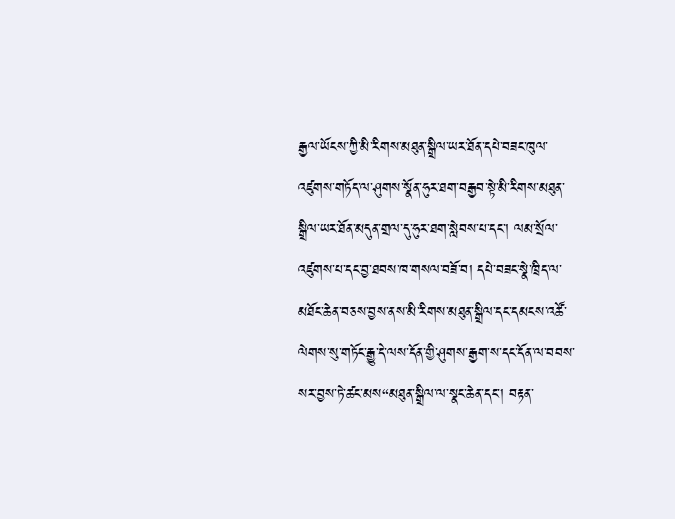རྒྱལ་ཡོངས་ཀྱི་མི་རིགས་མཐུན་སྒྲིལ་ཡར་ཐོན་དཔེ་བཟང་ཁུལ་འཛུགས་གཏོད་ལ་ཤུགས་སྣོན་ཧུར་ཐག་བརྒྱབ་སྟེ་མི་རིགས་མཐུན་སྒྲིལ་ཡར་ཐོན་མདུན་གྲལ་དུ་ཧུར་ཐག་སླེབས་པ་དང་། ལམ་སྲོལ་འཛུགས་པ་དང་བྱ་ཐབས་ཁ་གསལ་བཟོ་བ། དཔེ་བཟང་སྣེ་ཁྲིད་ལ་མཐོང་ཆེན་བཅས་བྱས་ནས་མི་རིགས་མཐུན་སྒྲིལ་དང་དམངས་འཚོ་ལེགས་སུ་གཏོང་རྒྱུ་དེ་ལས་དོན་གྱི་ཤུགས་རྒྱག་ས་དང་དོན་ལ་བབས་སར་བྱས་ཏེ་ཚང་མས“མཐུན་སྒྲིལ་ལ་སྣང་ཆེན་དང་། བརྟན་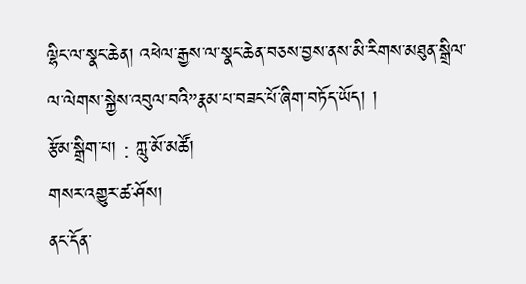ལྷིང་ལ་སྣང་ཆེན། འཕེལ་རྒྱས་ལ་སྣང་ཆེན་བཅས་བྱས་ནས་མི་རིགས་མཐུན་སྒྲིལ་ལ་ལེགས་སྐྱེས་འབུལ་བའི”རྣམ་པ་བཟང་པོ་ཞིག་བཏོད་ཡོད། །
རྩོམ་སྒྲིག་པ། : ཀླུ་མོ་མཚོ།
གསར་འགྱུར་ཚ་ཤོས།
ནང་དོན་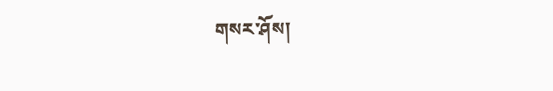གསར་ཤོས།